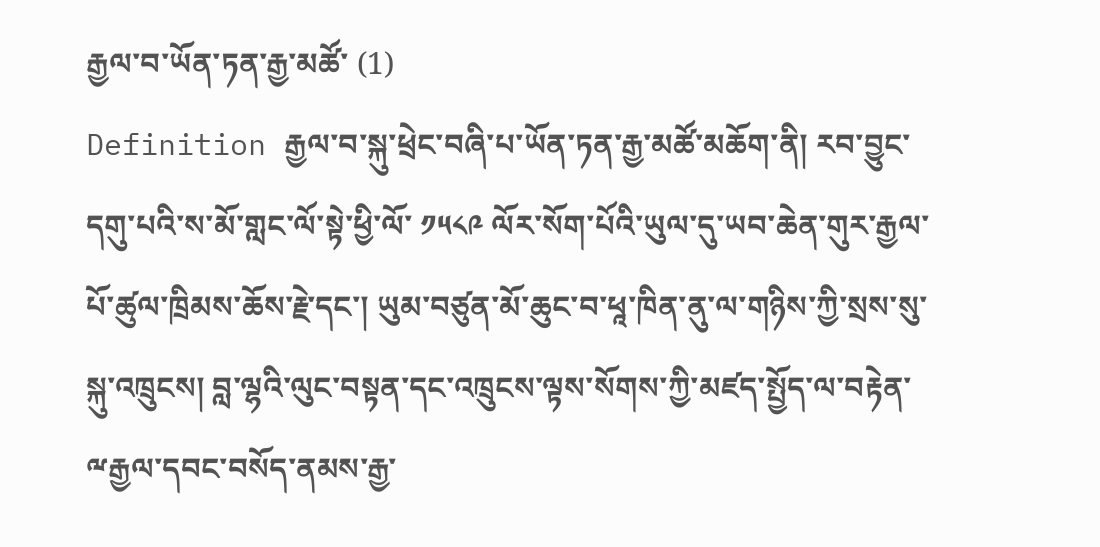རྒྱལ་བ་ཡོན་ཏན་རྒྱ་མཚོ་ (1)
Definition རྒྱལ་བ་སྐུ་ཕྲེང་བཞི་པ་ཡོན་ཏན་རྒྱ་མཚོ་མཆོག་ནི། རབ་བྱུང་དགུ་པའི་ས་མོ་གླང་ལོ་སྟེ་ཕྱི་ལོ་ ༡༥༨༩ ལོར་སོག་པོའི་ཡུལ་དུ་ཡབ་ཆེན་གུར་རྒྱལ་པོ་ཚུལ་ཁྲིམས་ཆོས་རྗེ་དང་། ཡུམ་བཙུན་མོ་ཆུང་བ་ཕཱ་ཁིན་ནུ་ལ་གཉིས་ཀྱི་སྲས་སུ་སྐུ་འཁྲུངས། བླ་ལྷའི་ལུང་བསྟན་དང་འཁྲུངས་ལྟས་སོགས་ཀྱི་མཛད་སྤྱོད་ལ་བརྟེན་ྋརྒྱལ་དབང་བསོད་ནམས་རྒྱ་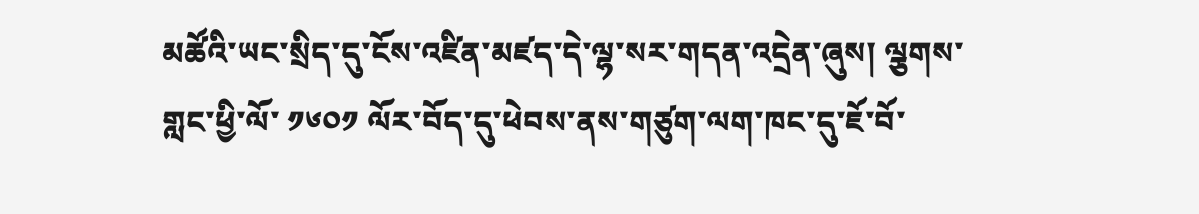མཚོའི་ཡང་སྲིད་དུ་ངོས་འཛིན་མཛད་དེ་ལྷ་སར་གདན་འདྲེན་ཞུས། ལྕགས་གླང་ཕྱི་ལོ་ ༡༦༠༡ ལོར་བོད་དུ་ཕེབས་ནས་གཙུག་ལག་ཁང་དུ་ཇོ་བོ་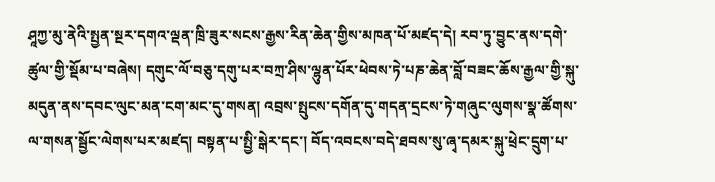ཤཱཀྱ་མུ་ནེའི་སྤྱན་སྔར་དགའ་ལྡན་ཁྲི་ཟུར་སངས་རྒྱས་རིན་ཆེན་གྱིས་མཁན་པོ་མཛད་དེ། རབ་ཏུ་བྱུང་ནས་དགེ་ཚུལ་གྱི་སྡོམ་པ་བཞེས། དགུང་ལོ་བཅུ་དགུ་པར་བཀྲ་ཤིས་ལྷུན་པོར་ཕེབས་ཏེ་པཎ་ཆེན་བློ་བཟང་ཆོས་རྒྱལ་གྱི་སྐུ་མདུན་ནས་དབང་ལུང་མན་ངག་མང་དུ་གསན། འབྲས་སྤུངས་དགོན་དུ་གདན་དྲངས་ཏེ་གཞུང་ལུགས་སྣ་ཚོགས་ལ་གསན་སྦྱོང་ལེགས་པར་མཛད། བསྟན་པ་སྤྱི་སྒེར་དང་། བོད་འབངས་བདེ་ཐབས་སུ་ཞྭ་དམར་སྐུ་ཕྲེང་དྲུག་པ་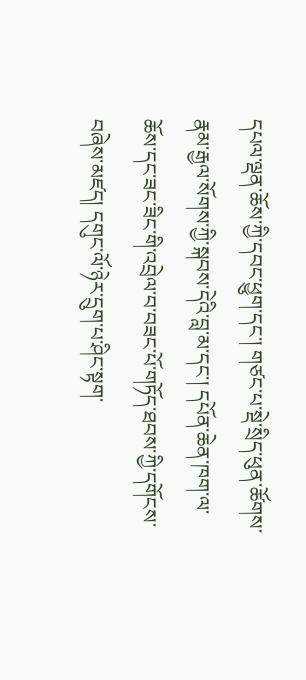དཔལ་ལྡན་ཆོས་ཀྱི་དབང་ཕྱུག་དང་། གཙང་པ་སྡེ་སྲིད་ཕུན་ཚོགས་རྣམ་རྒྱལ་སོགས་ཀྱི་སྐབས་དེའི་བླ་མ་དང་། དཔོན་ཆེན་ཁག་ལ་ཆོས་དང་ཟང་ཟིང་གི་འབྲེལ་བ་བཟང་པོ་གཏོད་ཐབས་ཀྱི་དགོངས་བཞེས་མཛད། དགུང་ལོ་ཉེར་དྲུག་པ་ཤིང་སྟག་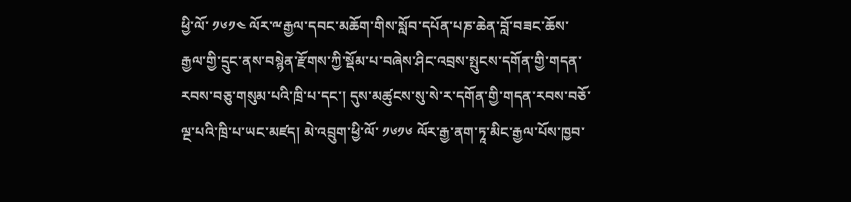ཕྱི་ལོ་ ༡༦༡༤ ལོར་ྋརྒྱལ་དབང་མཆོག་གིས་སློབ་དཔོན་པཎ་ཆེན་བློ་བཟང་ཆོས་རྒྱལ་གྱི་དྲུང་ནས་བསྙེན་རྫོགས་ཀྱི་སྡོམ་པ་བཞེས་ཤིང་འབྲས་སྤུངས་དགོན་གྱི་གདན་རབས་བཅུ་གསུམ་པའི་ཁྲི་པ་དང་། དུས་མཚུངས་སུ་སེ་ར་དགོན་གྱི་གདན་རབས་བཅོ་ལྔ་པའི་ཁྲི་པ་ཡང་མཛད། མེ་འབྲུག་ཕྱི་ལོ་ ༡༦༡༦ ལོར་རྒྱ་ནག་ཏཱ་མིང་རྒྱལ་པོས་ཁྱབ་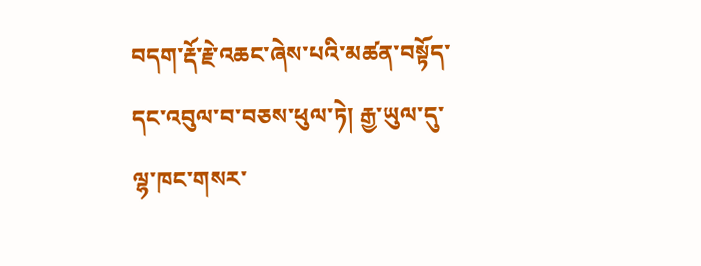བདག་རྡོ་རྗེ་འཆང་ཞེས་པའི་མཚན་བསྟོད་དང་འབུལ་བ་བཅས་ཕུལ་ཏེ། རྒྱ་ཡུལ་དུ་ལྷ་ཁང་གསར་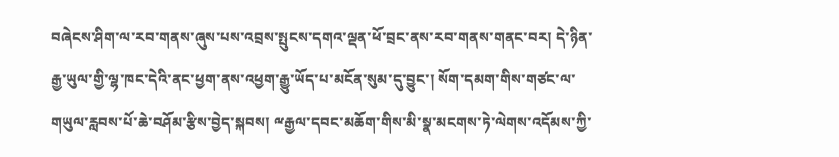བཞེངས་ཤིག་ལ་རབ་གནས་ཞུས་པས་འབྲས་སྤུངས་དགའ་ལྡན་ཕོ་བྲང་ནས་རབ་གནས་གནང་བར། དེ་ཉིན་རྒྱ་ཡུལ་གྱི་ལྷ་ཁང་དེའི་ནང་ཕྱག་ནས་འཕྱག་རྒྱུ་ཡོད་པ་མངོན་སུམ་དུ་བྱུང་། སོག་དམག་གིས་གཙང་ལ་གཡུལ་རླབས་པོ་ཆེ་བཤོམ་རྩིས་བྱེད་སྐབས། ྋརྒྱལ་དབང་མཆོག་གིས་མི་སྣ་མངགས་ཏེ་ལེགས་འདོམས་ཀྱི་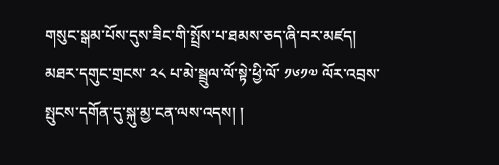གསུང་སྒམ་པོས་དུས་ཟིང་གི་སྤྲོས་པ་ཐམས་ཅད་ཞི་བར་མཛད། མཐར་དགུང་གྲངས་ ༢༨ པ་མེ་སྦྲུལ་ལོ་སྟེ་ཕྱི་ལོ་ ༡༦༡༧ ལོར་འབྲས་སྤུངས་དགོན་དུ་སྐུ་མྱ་ངན་ལས་འདས། །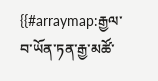{{#arraymap:རྒྱལ་བ་ཡོན་ཏན་རྒྱ་མཚོ་